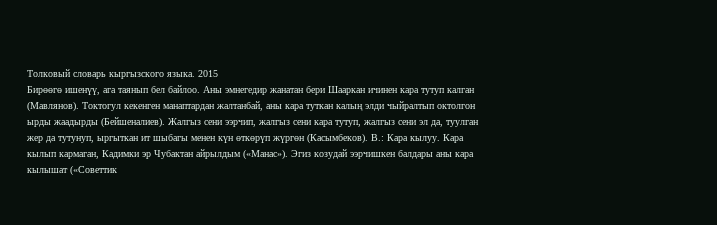Толковый словарь кыргызского языка. 2015
Бирөөгө ишенүү, ага таянып бел байлоо. Аны эмнегедир жанатан бери Шааркан ичинен кара тутуп калган (Мавлянов). Токтогул кекенген манаптардан жалтанбай, аны кара туткан калың элди чыйралтып октолгон ырды жаадырды (Бейшеналиев). Жалгыз сени ээрчип, жалгыз сени кара тутуп, жалгыз сени эл да, туулган жер да тутунуп, ыргыткан ит шыбагы менен күн өткөрүп жүргөн (Касымбеков). В.: Кара кылуу. Кара кылып кармаган, Кадимки эр Чубактан айрылдым («Манас»). Эгиз козудай ээрчишкен балдары аны кара кылышат («Советтик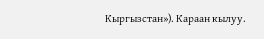Кыргызстан»). Караан кылуу.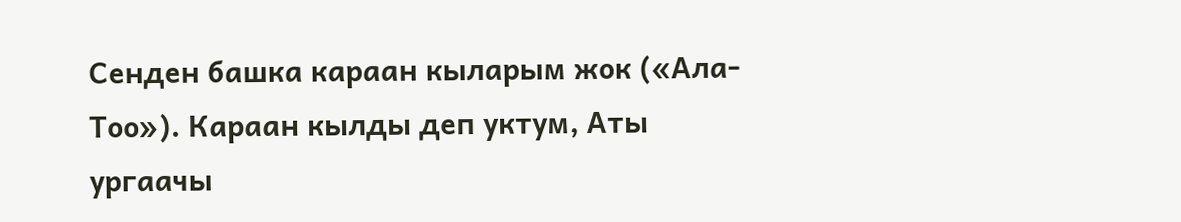Сенден башка караан кыларым жок («Ала-Тоо»). Караан кылды деп уктум, Аты ургаачы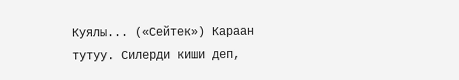Куялы... («Сейтек») Караан тутуу. Силерди киши деп,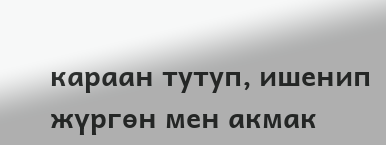караан тутуп, ишенип жүргөн мен акмак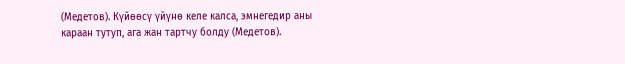(Медетов). Күйөөсү үйүнө келе калса, эмнегедир аны караан тутуп, ага жан тартчу болду (Медетов).